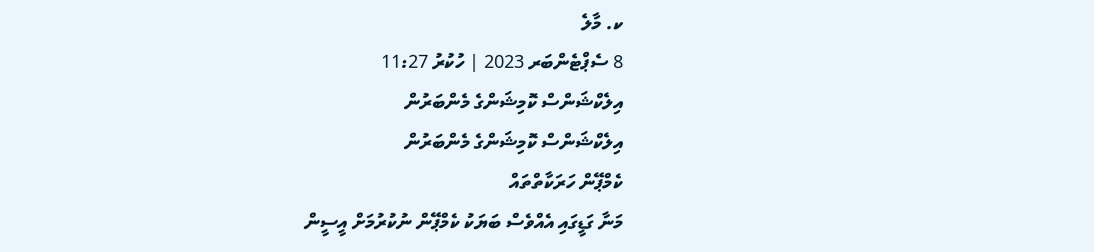ކ. މާލެ
8 ސެޕްޓެންބަރ 2023 | ހުކުރު 11:27
އިލެކްޝަންސް ކޮމިޝަންގެ މެންބަރުން
އިލެކްޝަންސް ކޮމިޝަންގެ މެންބަރުން
ކެމްޕޭން ހަރަކާތްތައް
މަނާ ގަޑީގައި އެއްވެސް ބަޔަކު ކެމްޕޭން ނުކުރުމަށް އީސީން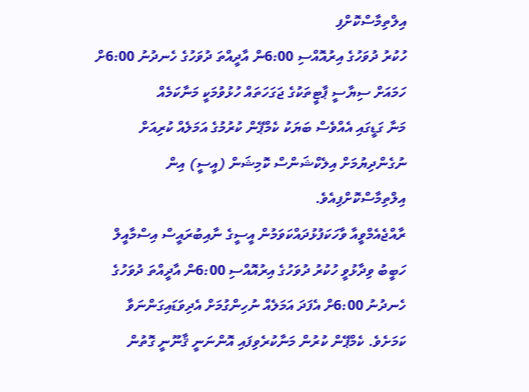އިލްތިމާސްކޮށްފި
ހުކުރު ދުވަހުގެ އިރުއޮއްސި 6:00ން އާދީއްތަ ދުވަހުގެ ހެނދުނު 6:00ށް ހަމައަށް ސިޔާސީ ޕާޓީތަކުގެ ޖަގަހަތައް ހުޅުވުމަކީ މަނާކަމެއް
މަނާ ގަޑީގައި އެއްވެސް ބަޔަކު ކެމްޕޭން ކުރުމުގެ އަމަލެއް ކުރިއަށް ނުގެންދިޔުމަށް އިލެކްޝަންސް ކޮމިޝަން (އީސީ) އިން އިލްތިމާސްކޮށްފިއެވެ.
ރާއްޖެއެމްވީއާ ވާހަކަފުޅުދައްކަވަމުން އީސީގެ ނާއިބުރައީސް އިސްމާއީލް ހަބީބު ވިދާޅުވީ ހުކުރު ދުވަހުގެ އިރުއޮއްސި 6:00ން އާދީއްތަ ދުވަހުގެ ހެނދުނު 6:00ށް އެފަދަ އަމަލެއް ނުހިންގުމަށް އެދިވަޑައިގަންނަވާ ކަމަށެވެ. ކެމްޕޭން ކުރުން މަނާކުރެވިފައި އޮންނަނީ ޤާނޫނީ ގޮތުން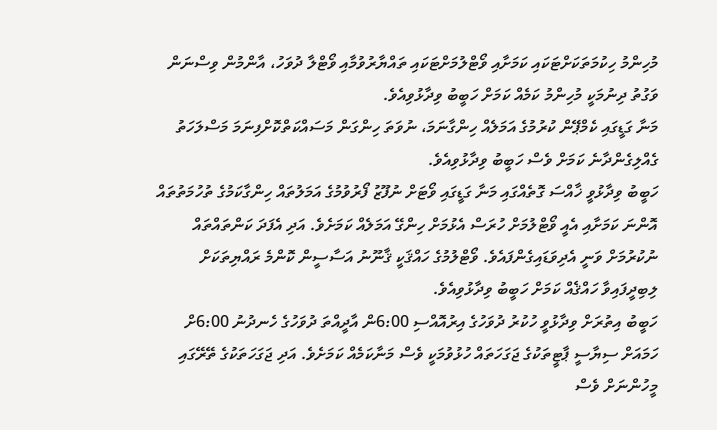މުހިންމު ހިކުމަތަކަށްޓަކައި ކަމަށާއި ވޯޓްލުމަށްޓަކައި ތައްޔާރުވުމާއި ވޯޓްލާ ދުވަހު، އާންމުން ވިސްނަން ވަގުތު ދިނުމަކީ މުހިންމު ކަމެއް ކަމަށް ހަބީބު ވިދާޅުވިއެވެ.
މަނާ ގަޑީގައި ކެމްޕޭން ކުރުމުގެ އަމަލެއް ހިންގާނަމަ، ނުވަތަ ހިންގަން މަސައްކަތްކޮށްފިނަމަ މަސްލަހަތު ގެއްލިގެންދާނެ ކަމަށް ވެސް ހަބީބު ވިދާޅުވިއެވެ.
ހަބީބު ވިދާޅުވީ ޚާއްސަ ގޮތެއްގައި މަނާ ގަޑީގައި ވޯޓަށް ނުފޫޒު ފޯރުވުމުގެ އަމަލުތައް ހިންގާކަމުގެ ތުހުމަތުތައް އޮންނަ ކަމަށާއި އެއީ ވޯޓްލުމަށް ހުރަސް އެޅުމަށް ހިންގޭ އަމަލެއް ކަމަށެވެ. އަދި އެފަދަ ކަންތައްތައް ނުކުރުމަށް ވަނީ އެދިވަޑައިގެންފައެވެ. ވޯޓްލުމުގެ ހައްޤަކީ ޤާނޫނު އަސާސީން ކޮންމެ ރައްޔިތަކަށް ލިބިދީފައިވާ ހައްޤެއް ކަމަށް ހަބީބު ވިދާޅުވިއެވެ.
ހަބީބު އިތުރަށް ވިދާޅުވީ ހުކުރު ދުވަހުގެ އިރުއޮއްސި 6:00ން އާދީއްތަ ދުވަހުގެ ހެނދުނު 6:00ށް ހަމައަށް ސިޔާސީ ޕާޓީތަކުގެ ޖަގަހަތައް ހުޅުވުމަކީ ވެސް މަނާކަމެއް ކަމަށެވެ. އަދި ޖަގަހަތަކުގެ ތޭރޭގައި މީހުންނަށް ވެސް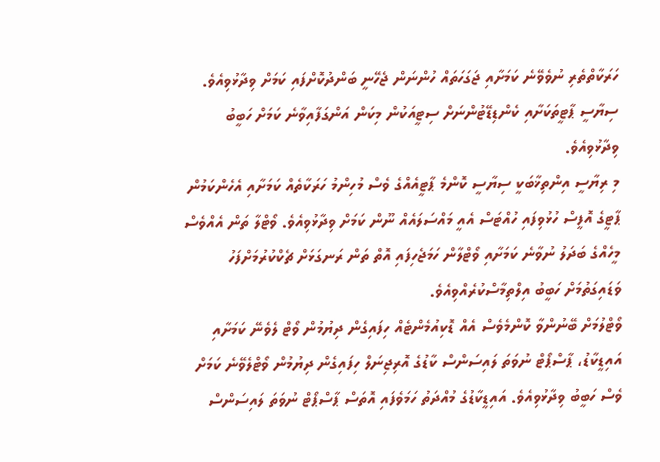ހަރަކާތްތެރި ނުވެވޭނެ ކަމަށާއި ޖަގަހަތައް ހުންނަން ޖެހޭނީ ބަންދުކޮށްފައި ކަމަށް ވިދާޅުވިއެވެ. ސިޔާސީ ޕާޓީތަކަށާއި ކެންޑިޑޭޓުންނަށް ސިޓީއަކުން މިކަން އަންގަފާއިވާނެ ކަމަށް ހަބީބު ވިދާޅުވިއެވެ.
މި ރިޔާސީ އިންތިޚާބަކީ ސިޔާސީ ކޮންމެ ޕާޓީއެއްގެ ވެސް މުހިންމު ހަރަކާތެއް ކަމަށާއި އެހެންކަމުން ޕާޓީގެ އޮފީސް ހުޅުވިފައި ހުއްޓަސް އެއީ މައްސަލައެއް ނޫން ކަމަށް ވިދާޅުވިއެވެ. ވޯޓްލާ ތަން އެއްވެސް މީހެއްގެ ބަދަލު ނުވާނެ ކަމަށާއި ވޯޓްލާން ހަމަޖެހިފައި އޮތް ތަން ރަނގަޅަށް ޗެކްކުރުމަށްފަހު ވަޑައިގަތުމަށް ހަބީބު އިލްތިމާސްކުރެއްވިއެވެ.
ވޯޓްލުމަށް ބޭނުންވާ ކޮންމެވެސް އެއް ޑޮކިއުމެންޓެއް ހިފައިގެން ދިޔުމުން ވޯޓް ލެވެނޭ ކަމަށާއި އައިޑީކާޑު، ޕާސްޕޯޓް ނުވަތަ ލައިސަންސް ކާޑުގެ އޮރިޖިނަލް ހިފައިގެން ދިޔުމުން ވޯޓްލެވޭނެ ކަމަށް ވެސް ހަބީބު ވިދާޅުވިއެވެ. އައިޑީކާޑުގެ މުއްދަތު ހަމަވެފައި އޮތަސް ޕާސްޕޯޓް ނުވަތަ ލައިސަންސް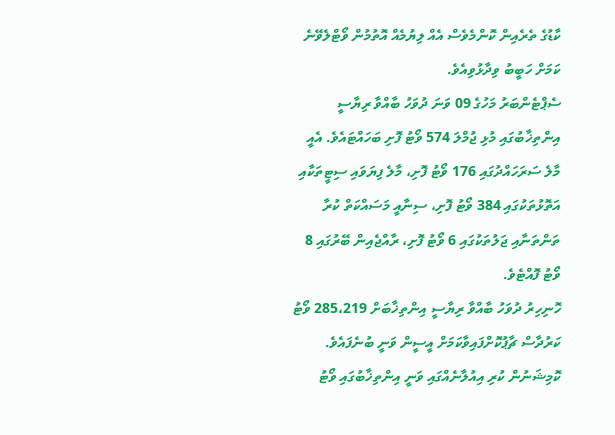ކާޑުގެ ތެރެއިން ކޮންމެވެސް އެއް ލިޔުމެއް އޮތުމުން ވޯޓްލެވޭނެ ކަމަށް ހަބީބު ވިދާޅުވިއެވެ.
ސެޕްޓެންބަރު މަހުގެ 09 ވަނަ ދުވަހު ބާއްވާ ރިޔާސީ އިންތިޚާބުގައި މުޅި ޖުމްލަ 574 ވޯޓު ފޮށި ބަހައްޓައެވެ. އެއީ މާލެ ސަރަހައްދުގައި 176 ވޯޓު ފޮށި، މާލެ ފިޔަވައި ސިޓީތަކާއި އަތޮޅުތަކުގައި 384 ވޯޓު ފޮށި، ސިނާއީ މަސައްކަތް ކުރާ ތަންތަނާއި ޖަލުތަކުގައި 6 ވޯޓު ފޮށި، ރާއްޖެއިން ބޭރުގައި 8 ވޯޓު ފޮއްޓެވެ.
ހޮނިހިރު ދުވަހު ބާއްވާ ރިޔާސީ އިންތިޚާބަށް 285،219 ވޯޓު ކަރުދާސް ޗާޕުކޮށްފައިވާކަމަށް އީސީން ވަނީ ބުނެފައެވެ. ކޮމިޝަނުން ކުރި އިއުލާނެއްގައި ވަނީ އިންތިޚާބުގައި ވޯޓު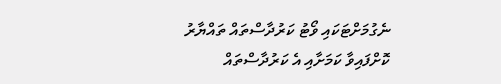ނެގުމަށްޓަކައި ވޯޓު ކަރުދާސްތައް ތައްޔާރު ކޮށްފައިވާ ކަމަށާއި އެ ކަރުދާސްތައް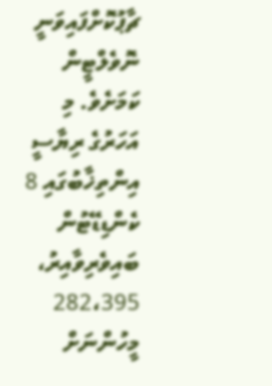ޗާޕުކޮށްފައިވަނީ ނޮވެލްޓީން ކަމަށެވެ. މި އަހަރުގެ ރިޔާސީ އިންތިޚާބުގައި 8 ކެންޑިޑޭޓުން ބައިވެރިވާއިރު، 282،395 މީހުންނަށް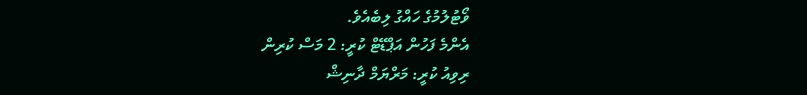ވޯޓުލުމުގެ ހައްގު ލިބެއެވެ.
އެންމެ ފަހުން އަޕްޑޭޓް ކުރީ: 2 މަސް ކުރިން
ރިވިއު ކުރީ: މަރްޔަމް ދާނިޝް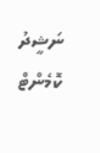ނަޝީދު
ކޮމެންޓް